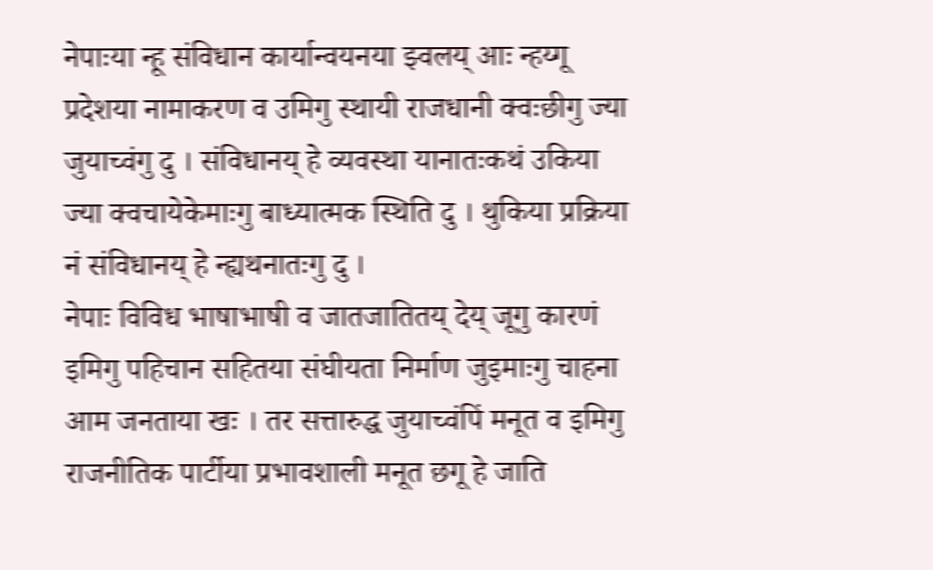नेपाःया न्हू संविधान कार्यान्वयनया झ्वलय् आः न्हय्गू प्रदेशया नामाकरण व उमिगु स्थायी राजधानी क्वःछीगु ज्या जुयाच्वंगु दु । संविधानय् हे व्यवस्था यानातःकथं उकिया ज्या क्वचायेकेमाःगु बाध्यात्मक स्थिति दु । थुकिया प्रक्रिया नं संविधानय् हे न्ह्यथनातःगु दु ।
नेपाः विविध भाषाभाषी व जातजातितय् देय् जूगु कारणं इमिगु पहिचान सहितया संघीयता निर्माण जुइमाःगु चाहना आम जनताया खः । तर सत्तारुद्ध जुयाच्वंपिं मनूत व इमिगु राजनीतिक पार्टीया प्रभावशाली मनूत छगू हे जाति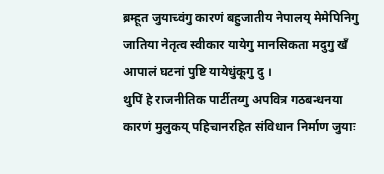ब्रम्हूत जुयाच्वंगु कारणं बहुजातीय नेपालय् मेमेपिनिगु जातिया नेतृत्व स्वीकार यायेगु मानसिकता मदुगु खँ आपालं घटनां पुष्टि यायेधुंकूगु दु ।
थुपिं हे राजनीतिक पार्टीतय्गु अपवित्र गठबन्धनया कारणं मुलुकय् पहिचानरहित संविधान निर्माण जुयाः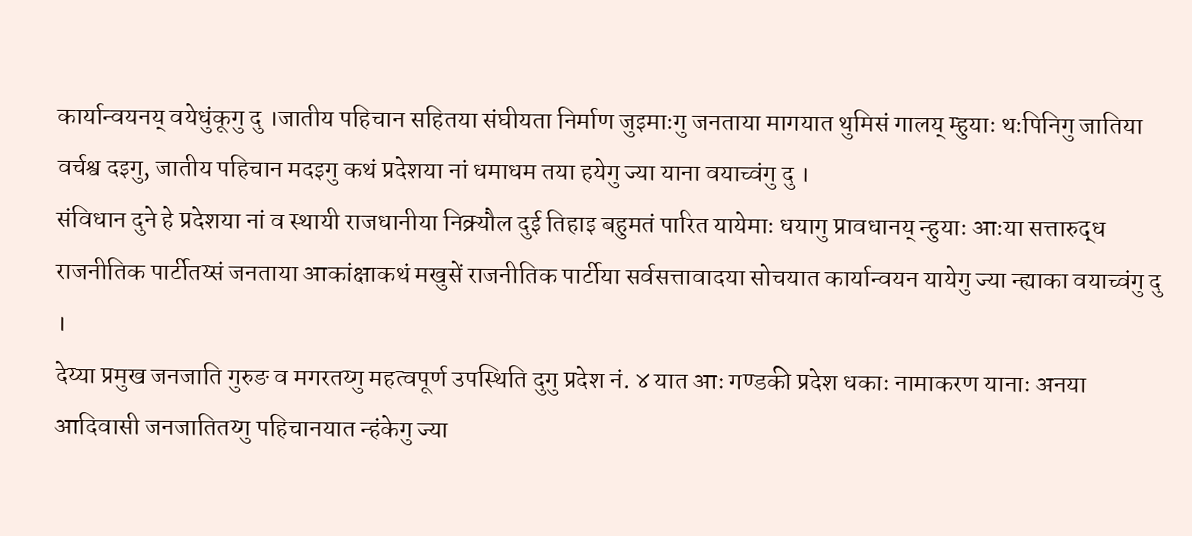कार्यान्वयनय् वयेधुंकूगु दु ।जातीय पहिचान सहितया संघीयता निर्माण जुइमाःगु जनताया मागयात थुमिसं गालय् म्हुयाः थःपिनिगु जातिया वर्चश्व दइगु, जातीय पहिचान मदइगु कथं प्रदेशया नां धमाधम तया हयेगु ज्या याना वयाच्वंगु दु ।
संविधान दुने हे प्रदेशया नां व स्थायी राजधानीया निक्र्यौल दुई तिहाइ बहुमतं पारित यायेमाः धयागु प्रावधानय् न्हुयाः आःया सत्तारुद्ध राजनीतिक पार्टीतय्सं जनताया आकांक्षाकथं मखुसें राजनीतिक पार्टीया सर्वसत्तावादया सोचयात कार्यान्वयन यायेगु ज्या न्ह्याका वयाच्वंगु दु ।
देय्या प्रमुख जनजाति गुरुङ व मगरतय्गु महत्वपूर्ण उपस्थिति दुगु प्रदेश नं. ४ यात आः गण्डकी प्रदेश धकाः नामाकरण यानाः अनया आदिवासी जनजातितय्गु पहिचानयात न्हंकेगु ज्या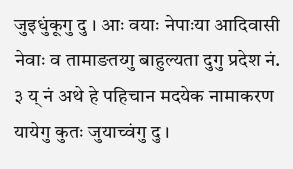जुइधुंकूगु दु । आः वयाः नेपाःया आदिवासी नेवाः व तामाङतय्गु बाहुल्यता दुगु प्रदेश नं. ३ य् नं अथे हे पहिचान मदयेक नामाकरण यायेगु कुतः जुयाच्वंगु दु ।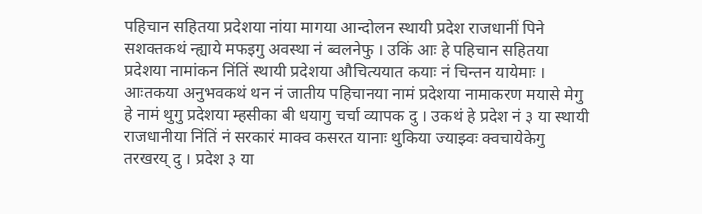पहिचान सहितया प्रदेशया नांया मागया आन्दोलन स्थायी प्रदेश राजधानीं पिने सशक्तकथं न्ह्याये मफइगु अवस्था नं ब्वलनेफु । उकिं आः हे पहिचान सहितया प्रदेशया नामांकन निंतिं स्थायी प्रदेशया औचित्ययात कयाः नं चिन्तन यायेमाः ।
आःतकया अनुभवकथं थन नं जातीय पहिचानया नामं प्रदेशया नामाकरण मयासे मेगु हे नामं थुगु प्रदेशया म्हसीका बी धयागु चर्चा व्यापक दु । उकथं हे प्रदेश नं ३ या स्थायी राजधानीया निंतिं नं सरकारं माक्व कसरत यानाः थुकिया ज्याझ्वः क्वचायेकेगु तरखरय् दु । प्रदेश ३ या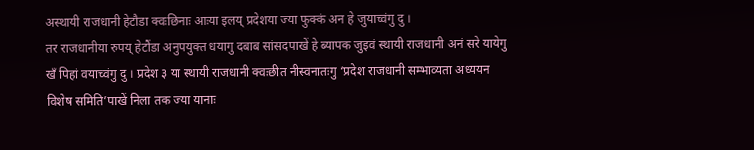अस्थायी राजधानी हेटौडा क्वःछिनाः आःया इलय् प्रदेशया ज्या फुक्कं अन हे जुयाच्वंगु दु ।
तर राजधानीया रुपय् हेटौंडा अनुपयुक्त धयागु दबाब सांसदपाखें हे ब्यापक जुइवं स्थायी राजधानी अनं सरे यायेगु खँ पिहां वयाच्वंगु दु । प्रदेश ३ या स्थायी राजधानी क्वःछीत नीस्वनातःगु ‘प्रदेश राजधानी सम्भाव्यता अध्ययन विशेष समिति’पाखें निला तक ज्या यानाः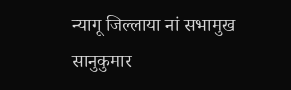न्यागू जिल्लाया नां सभामुख सानुकुमार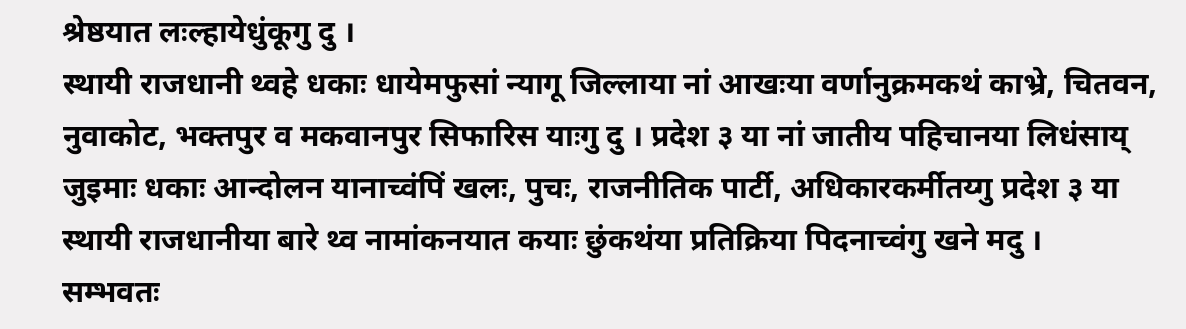श्रेष्ठयात लःल्हायेधुंकूगु दु ।
स्थायी राजधानी थ्वहे धकाः धायेमफुसां न्यागू जिल्लाया नां आखःया वर्णानुक्रमकथं काभ्रे, चितवन, नुवाकोट, भक्तपुर व मकवानपुर सिफारिस याःगु दु । प्रदेश ३ या नां जातीय पहिचानया लिधंसाय् जुइमाः धकाः आन्दोलन यानाच्वंपिं खलः, पुचः, राजनीतिक पार्टी, अधिकारकर्मीतय्गु प्रदेश ३ या स्थायी राजधानीया बारे थ्व नामांकनयात कयाः छुंकथंया प्रतिक्रिया पिदनाच्वंगु खने मदु ।
सम्भवतः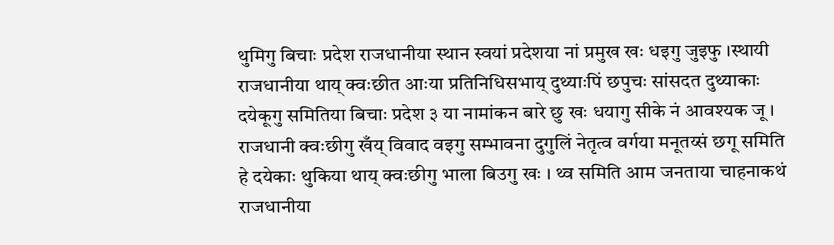थुमिगु बिचाः प्रदेश राजधानीया स्थान स्वयां प्रदेशया नां प्रमुख खः धइगु जुइफु ।स्थायी राजधानीया थाय् क्वःछीत आःया प्रतिनिधिसभाय् दुथ्याःपिं छपुचः सांसदत दुथ्याकाः दयेकूगु समितिया बिचाः प्रदेश ३ या नामांकन बारे छु खः धयागु सीके नं आवश्यक जू ।
राजधानी क्वःछीगु खँय् विवाद वइगु सम्भावना दुगुलिं नेतृत्व वर्गया मनूतय्सं छगू समिति हे दयेकाः थुकिया थाय् क्वःछीगु भाला बिउगु खः । थ्व समिति आम जनताया चाहनाकथं राजधानीया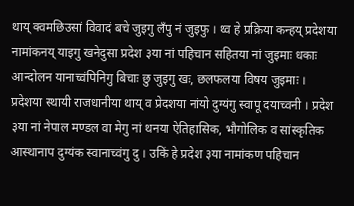थाय् क्वमछिउसां विवादं बचे जुइगु लँपु नं जुइफु । थ्व हे प्रक्रिया कन्हय् प्रदेशया नामांकनय् याइगु खनेदुसा प्रदेश ३या नां पहिचान सहितया नां जुइमाः धकाः आन्दोलन यानाच्वंपिनिगु बिचाः छु जुइगु खः, छलफलया विषय जुइमाः ।
प्रदेशया स्थायी राजधानीया थाय् व प्रेदशया नांयो दुग्यंगु स्वापू दयाच्वनी । प्रदेश ३या नां नेपाल मण्डल वा मेगु नां थनया ऐतिहासिक, भौगोलिक व सांस्कृतिक आस्थानाप दुग्यंक स्वानाच्वंगु दु । उकिं हे प्रदेश ३या नामांकण पहिचान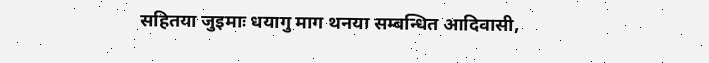सहितया जुइमाः धयागु माग थनया सम्बन्धित आदिवासी,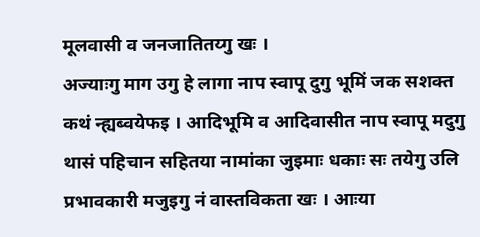मूलवासी व जनजातितय्गु खः ।
अज्याःगु माग उगु हे लागा नाप स्वापू दुगु भूमिं जक सशक्त कथं न्ह्यब्वयेफइ । आदिभूमि व आदिवासीत नाप स्वापू मदुगु थासं पहिचान सहितया नामांका जुइमाः धकाः सः तयेगु उलि प्रभावकारी मजुइगु नं वास्तविकता खः । आःया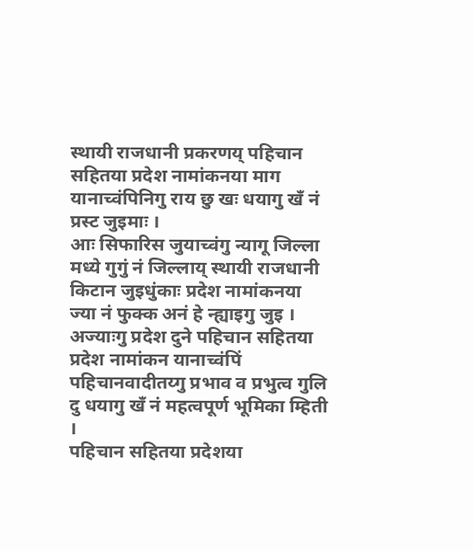स्थायी राजधानी प्रकरणय् पहिचान सहितया प्रदेश नामांकनया माग यानाच्वंपिनिगु राय छु खः धयागु खँ नं प्रस्ट जुइमाः ।
आः सिफारिस जुयाच्वंगु न्यागू जिल्ला मध्ये गुगुं नं जिल्लाय् स्थायी राजधानी किटान जुइधुंकाः प्रदेश नामांकनया ज्या नं फुक्क अनं हे न्ह्याइगु जुइ । अज्याःगु प्रदेश दुने पहिचान सहितया प्रदेश नामांकन यानाच्वंपिं पहिचानवादीतय्गु प्रभाव व प्रभुत्व गुलि दु धयागु खँ नं महत्वपूर्ण भूमिका म्हिती ।
पहिचान सहितया प्रदेशया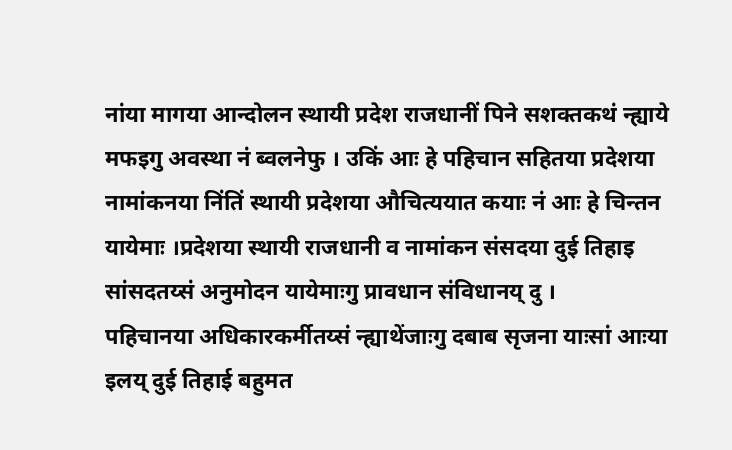नांया मागया आन्दोलन स्थायी प्रदेश राजधानीं पिने सशक्तकथं न्ह्याये मफइगु अवस्था नं ब्वलनेफु । उकिं आः हे पहिचान सहितया प्रदेशया नामांकनया निंतिं स्थायी प्रदेशया औचित्ययात कयाः नं आः हे चिन्तन यायेमाः ।प्रदेशया स्थायी राजधानी व नामांकन संसदया दुई तिहाइ सांसदतय्सं अनुमोदन यायेमाःगु प्रावधान संविधानय् दु ।
पहिचानया अधिकारकर्मीतय्सं न्ह्याथेंजाःगु दबाब सृजना याःसां आःया इलय् दुई तिहाई बहुमत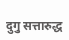दुगु सत्तारुद्ध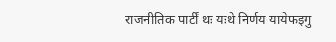राजनीतिक पार्टीं थः यःथे निर्णय यायेफइगु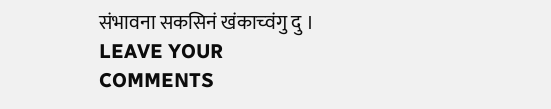संभावना सकसिनं खंकाच्वंगु दु ।
LEAVE YOUR COMMENTS